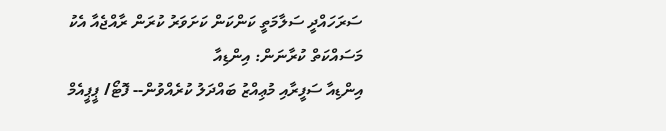ސަރަހައްދީ ސަލާމަތީ ކަންކަން ކަށަވަރު ކުރަން ރާއްޖެއާ އެކު މަސައްކަތް ކުރާނަން: އިންޑިއާ
އިންޑިއާ ސަފީރާއި މުޢިއްޒު ބައްދަލު ކުރެއްވުން-- ފޮޓޯ/ ޕީޕީއެމް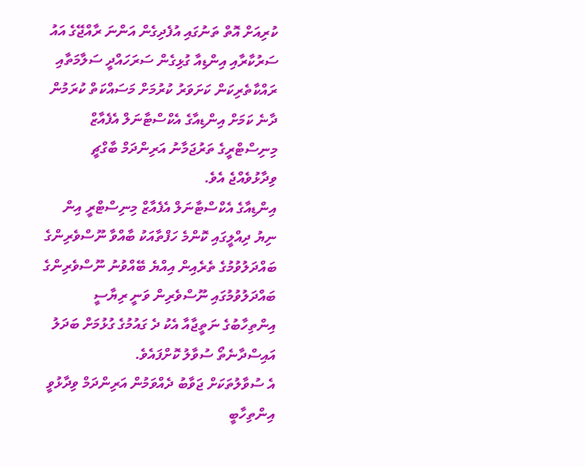ކުރިއަށް އޮތް ތަނުގައި އުފެދިގެން އަންނަ ރާއްޖޭގެ އައު ސަރުކާރާއި އިންޑިއާ ގުޅިގެން ސަރަހައްދީ ސަލާމަތާއި ރައްކާތެރިކަން ކަށަވަރު ކުރުމަށް މަސައްކަތް ކުރަމުން ދާނެ ކަމަށް އިންޑިއާގެ އެކްސްޓާނަލް އެފެއާޒް މިނިސްޓްރީގެ ތަރުޖަމާނު އަރިންދަމް ބާގްޗީ ވިދާޅުވެއްޖެ އެވެ.
އިންޑިއާގެ އެކްސްޓާނަލް އެފެއާޒް މިނިސްޓްރީ އިން ނިޔު ދިއްލީގައި ކޮންމެ ހަފްތާއަކު ބާއްވާ ނޫސްވެރިންގެ ބައްދަލުވުމުގެ ތެރެއިން އިއްޔެ ބޭއްވުނު ނޫސްވެރިންގެ ބައްދަލުވުމުގައި ނޫސްވެރިން ވަނީ ރިޔާސީ އިންތިހާބުގެ ނަތީޖާއާ އެކު ދެ ގައުމުގެ ގުޅުމަށް ބަދަލު އައިސްދާނެތޯ ސުވާލު ކޮށްފައެވެ.
އެ ސުވާލުތަކަށް ޖަވާބު ދެއްވަމުން އަރިންދަމް ވިދާޅުވީ އިންތިހާބީ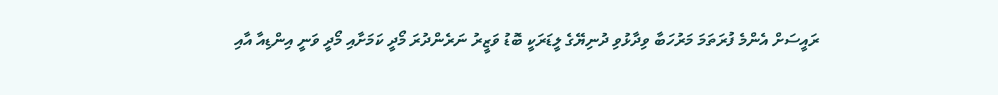ރައީސަށް އެންމެ ފުރަތަމަ މަރުހަބާ ވިދާޅުވި ދުނިޔޭގެ ލީޑަރަކީ ބޮޑު ވަޒީރު ނަރެންދުރަ މޯދީ ކަމަށާއި މޯދީ ވަނީ އިންޑިއާ އާއި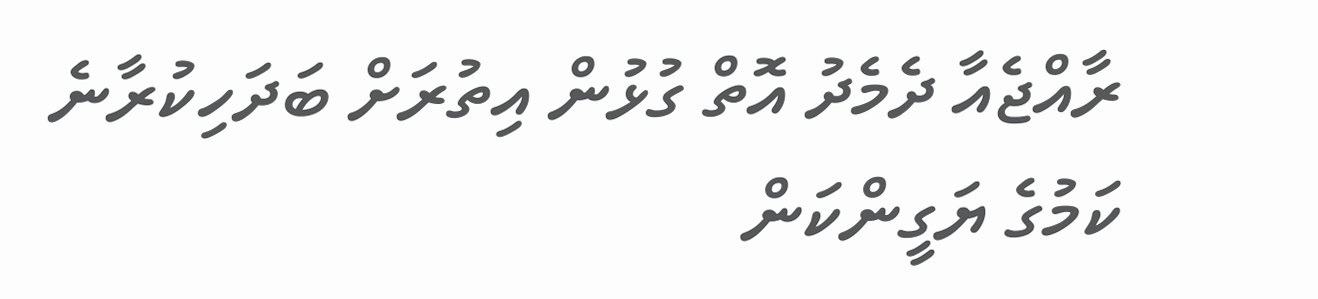ރާއްޖެއާ ދެމެދު އޮތް ގުޅުން އިތުރަށް ބަދަހިކުރާނެ ކަމުގެ ޔަގީންކަން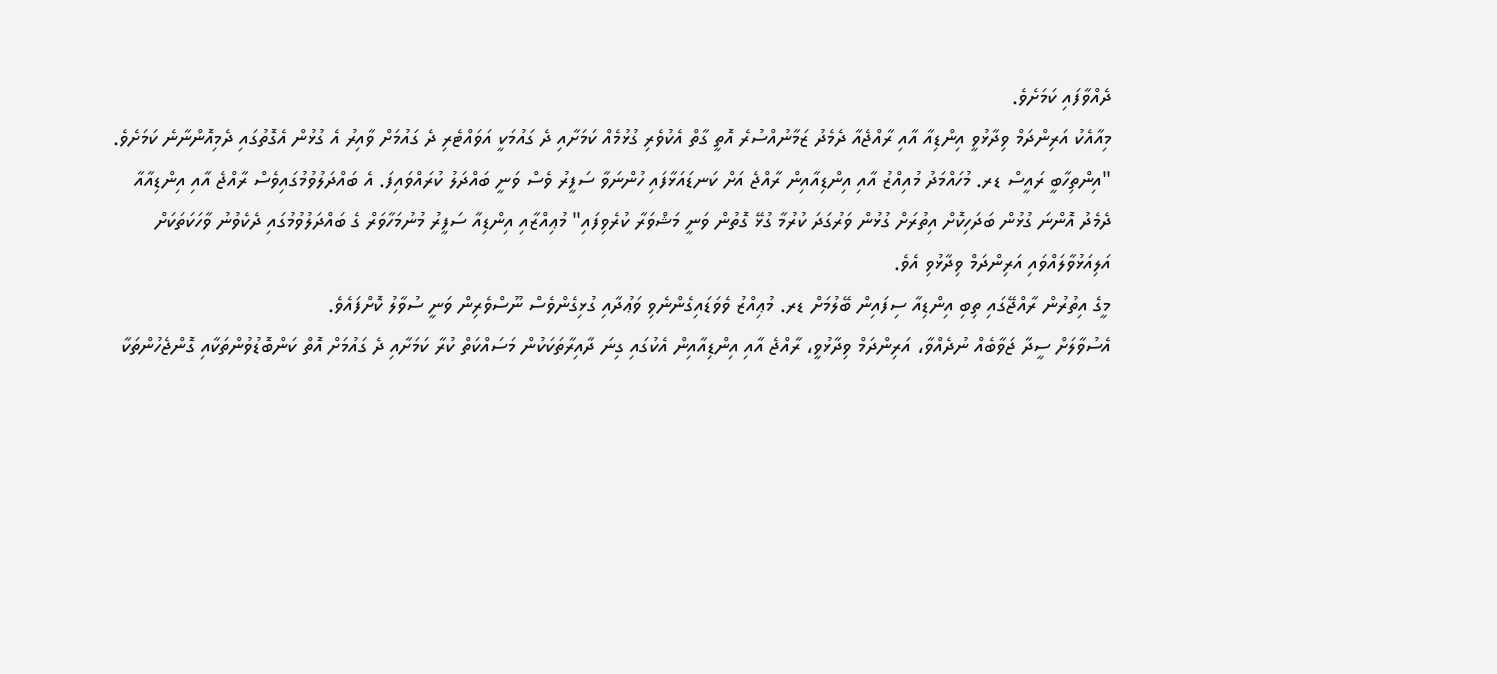ދެއްވާފައި ކަމަށެވެ.
މިއާއެކު އަރިންދަމް ވިދާޅުވީ އިންޑިއާ އާއި ރާއްޖެއާ ދެމެދު ޒަމާނުއްސުރެ އޮތީ ގާތް އެކުވެރި ގުޅުމެއް ކަމަށާއި ދެ ގައުމަކީ އަވައްޓެރި ދެ ގައުމަށް ވާއިރު އެ ގުޅުން އެގޮތުގައި ދެމިއޮންނާނެ ކަމަށެވެ.
"އިންތިހާބީ ރައީސް ޑރ. މުހައްމަދު މުއިއްޒު އާއި އިންޑިއާއިން ރާއްޖެ އަށް ކަނޑައަޅާފައި ހުންނަވާ ސަފީރު ވެސް ވަނީ ބައްދަލު ކުރައްވައިފަ. އެ ބައްދަލުވުމުގައިވެސް ރާއްޖެ އާއި އިންޑިއާއާ ދެމެދު އޮންނަ ގުޅުން ބަދަހިކޮށް އިތުރަށް ގުޅުން ވަރުގަދަ ކުރުމާ ގުޅޭ ގޮތުން ވަނީ މަޝްވަރާ ކުރެވިފައި" މުޢިއްޒާއި އިންޑިއާ ސަފީރު މުނުމަހާވަރް ގެ ބައްދަލުވުމުގައި ދެކެވުނު ވާހަކަތަކަށް އަލިއަޅުވާލައްވައި އަރިންދަމް ވިދާޅުވި އެވެ.
މީގެ އިތުރުން ރާއްޖޭގައި ތިބި އިންޑިއާ ސިފައިން ބޭލުމަށް ޑރ. މުޢިއްޒު ވެވަޑައިގެންނެވި ވަޢުދާއި ގުޅިގެންވެސް ނޫސްވެރިން ވަނީ ސުވާލު ކޮށްފައެވެ.
އެސުވާލަށް ސީދާ ޖަވާބެއް ނުދެއްވާ، އަރިންދަމް ވިދާޅުވީ، ރާއްޖެ އާއި އިންޑިއާއިން އެކުގައި ގިނަ ދާއިރާތަކަކުން މަސައްކަތް ކުރާ ކަމަށާއި ދެ ގައުމަށް އޮތް ކަންބޮޑުވުންތަކާއި ގޮންޖެހުންތަކާ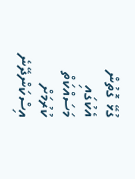ގުޅޭ ގޮތުން އެކުގައި މަސައްކަތް ކުރުމަށް އިސްކަންދޭނެ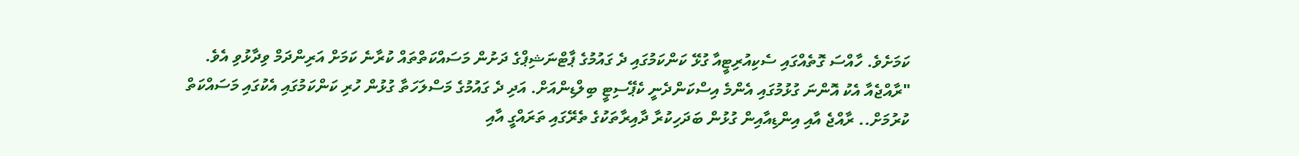ކަމަށެވެ. ހާއްސަ ގޮތެއްގައި ސެކިއުރިޓީއާ ގުޅޭ ކަންކަމުގައި ދެ ގައުމުގެ ޕާޓްނަޝިޕްގެ ދަށުން މަސައްކަތްތައް ކުރާނެ ކަމަށް އަރިންދަމް ވިދާޅުވި އެވެ.
"ރާއްޖެއާ އެކު އޮންނަ ގުޅުމުގައި އެންމެ އިސްކަންދެނީ ކެޕޭސިޓީ ބިލްޑިންއަށް. އަދި ދެ ގައުމުގެ މަސްލަހަތާ ގުޅުން ހުރި ކަންކަމުގައި އެކުގައި މަސައްކަތް ކުރުމަށް.. ރާއްޖެ އާއި އިންޑިއާއިން ގުޅުން ބަދަހިކުރާ ދާއިރާތަކުގެ ތެރޭގައި ތަރައްގީ އާއި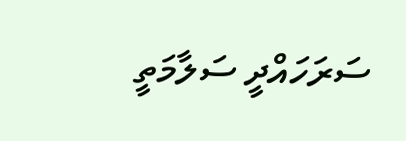ސަރަހައްދީ ސަލާމަތީ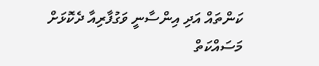ކަންތައް އަދި އިންސާނީ ވަގުފާރިއާ ދެކޮޅަށް މަސައްކަތް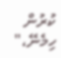ކުރުން ހިމެނޭ،"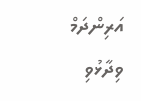އަރިންދަމް ވިދާޅުވި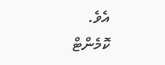އެވެ.
ކޮމެންޓް